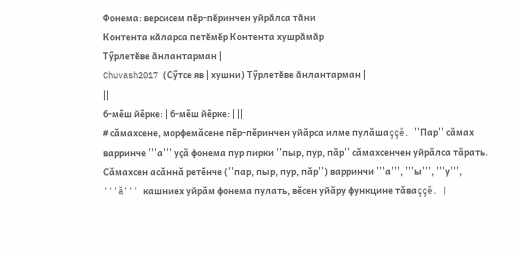Фонема: версисем пӗр-пӗринчен уйрӑлса тӑни
Контента кӑларса петӗмӗр Контента хушрӑмӑр
Тӳрлетӗве ӑнлантарман |
Chuvash2017 (Сӳтсе яв | хушни) Тӳрлетӗве ӑнлантарман |
||
6-мĕш йĕрке: | 6-мĕш йĕрке: | ||
# сăмахсене, морфемăсене пĕр-пĕринчен уйăрса илме пулăшаççĕ. ''Пар'' сăмах варринче '''а''' уçă фонема пур пирки ''пыр, пур, пăр'' сăмахсенчен уйрăлса тăрать. Сăмахсен асăннă ретĕнче (''пар, пыр, пур, пăр'') варринчи '''а''', '''ы''', '''у''', '''ă''' кашниех уйрăм фонема пулать, вĕсен уйăру функцине тăваççĕ. |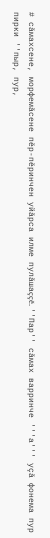# сăмахсене, морфемăсене пĕр-пĕринчен уйăрса илме пулăшаççĕ. ''Пар'' сăмах варринче '''а''' уçă фонема пур пирки ''пыр, пур,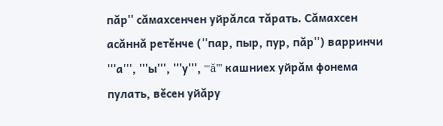пăр'' сăмахсенчен уйрăлса тăрать. Сăмахсен асăннă ретĕнче (''пар, пыр, пур, пăр'') варринчи '''а''', '''ы''', '''у''', '''ă''' кашниех уйрăм фонема пулать, вĕсен уйăру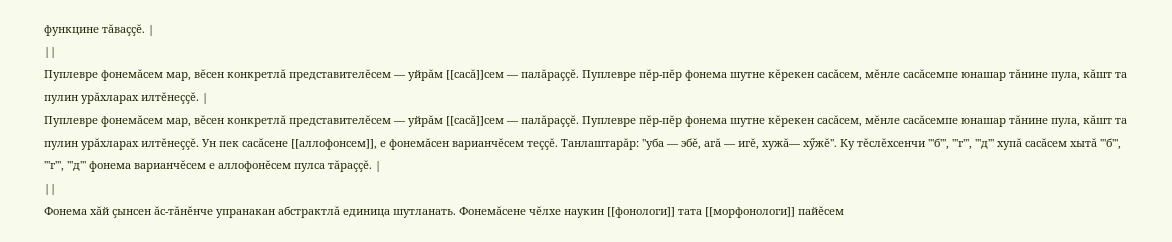функцине тăваççĕ. |
||
Пуплевре фонемăсем мар, вĕсен конкретлă представителĕсем — уйрăм [[сасă]]сем — палăраççĕ. Пуплевре пĕр-пĕр фонема шутне кĕрекен сасăсем, мĕнле сасăсемпе юнашар тăнине пула, кăшт та пулин урăхларах илтĕнеççĕ. |
Пуплевре фонемăсем мар, вĕсен конкретлă представителĕсем — уйрăм [[сасă]]сем — палăраççĕ. Пуплевре пĕр-пĕр фонема шутне кĕрекен сасăсем, мĕнле сасăсемпе юнашар тăнине пула, кăшт та пулин урăхларах илтĕнеççĕ. Ун пек сасăсене [[аллофонсем]], е фонемăсен варианчĕсем теççĕ. Танлаштарăр: ''уба — эбĕ, агă — игĕ, хужă— хӳжĕ''. Ку тĕслĕхсенчи '''б''', '''г''', '''д''' хупă сасăсем хытă '''б''', '''г''', '''д''' фонема варианчĕсем е аллофонĕсем пулса тăраççĕ. |
||
Фонема хăй çынсен ăс-тăнĕнче упранакан абстрактлă единица шутланать. Фонемăсене чĕлхе наукин [[фонологи]] тата [[морфонологи]] пайĕсем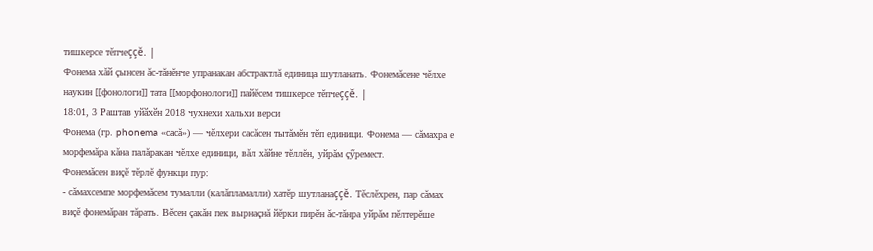тишкерсе тĕпчеççĕ. |
Фонема хăй çынсен ăс-тăнĕнче упранакан абстрактлă единица шутланать. Фонемăсене чĕлхе наукин [[фонологи]] тата [[морфонологи]] пайĕсем тишкерсе тĕпчеççĕ. |
18:01, 3 Раштав уйӑхӗн 2018 чухнехи хальхи верси
Фонема (гр. phonema «сасă») — чĕлхери сасăсен тытăмĕн тĕп единици. Фонема — сăмахра е морфемăра кăна палăракан чĕлхе единици, вăл хăйне тĕллĕн, уйрăм çӳремест.
Фонемăсен виçĕ тĕрлĕ функци пур:
- сăмахсемпе морфемăсем тумалли (калăпламалли) хатĕр шутланаççĕ. Тĕслĕхрен, пар сăмах виçĕ фонемăран тăрать. Вĕсен çакăн пек вырнаçнă йĕрки пирĕн ăс-тăнра уйрăм пĕлтерĕше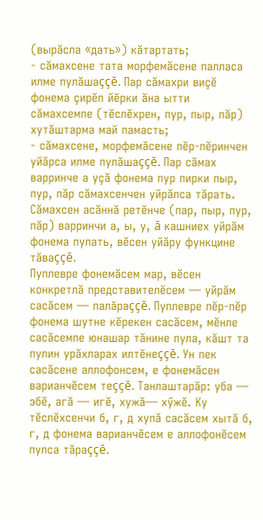(вырăсла «дать») кăтартать;
- сăмахсене тата морфемăсене палласа илме пулăшаççĕ. Пар сăмахри виçĕ фонема çирĕп йĕрки ăна ытти сăмахсемпе (тĕслĕхрен, пур, пыр, пăр) хутăштарма май памасть;
- сăмахсене, морфемăсене пĕр-пĕринчен уйăрса илме пулăшаççĕ. Пар сăмах варринче а уçă фонема пур пирки пыр, пур, пăр сăмахсенчен уйрăлса тăрать. Сăмахсен асăннă ретĕнче (пар, пыр, пур, пăр) варринчи а, ы, у, ă кашниех уйрăм фонема пулать, вĕсен уйăру функцине тăваççĕ.
Пуплевре фонемăсем мар, вĕсен конкретлă представителĕсем — уйрăм сасăсем — палăраççĕ. Пуплевре пĕр-пĕр фонема шутне кĕрекен сасăсем, мĕнле сасăсемпе юнашар тăнине пула, кăшт та пулин урăхларах илтĕнеççĕ. Ун пек сасăсене аллофонсем, е фонемăсен варианчĕсем теççĕ. Танлаштарăр: уба — эбĕ, агă — игĕ, хужă— хӳжĕ. Ку тĕслĕхсенчи б, г, д хупă сасăсем хытă б, г, д фонема варианчĕсем е аллофонĕсем пулса тăраççĕ.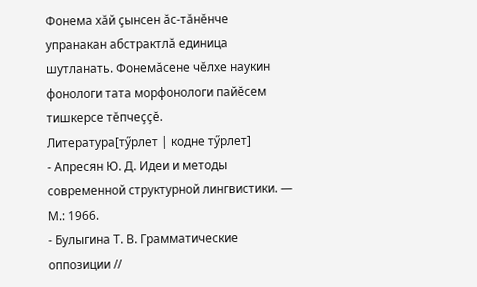Фонема хăй çынсен ăс-тăнĕнче упранакан абстрактлă единица шутланать. Фонемăсене чĕлхе наукин фонологи тата морфонологи пайĕсем тишкерсе тĕпчеççĕ.
Литература[тӳрлет | кодне тӳрлет]
- Апресян Ю. Д. Идеи и методы современной структурной лингвистики. — М.: 1966.
- Булыгина Т. В. Грамматические оппозиции //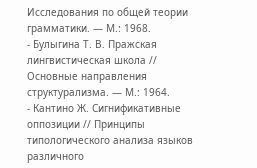Исследования по общей теории грамматики. — М.: 1968.
- Булыгина Т. В. Пражская лингвистическая школа // Основные направления структурализма. — М.: 1964.
- Кантино Ж. Сигнификативные оппозиции // Принципы типологического анализа языков различного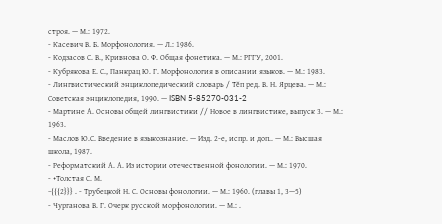строя. — М.: 1972.
- Касевич В. Б. Морфонология. — Л.: 1986.
- Кодзасов С. В., Кривнова О. Ф. Общая фонетика. — М.: РГГУ, 2001.
- Кубрякова Е. С., Панкрац Ю. Г. Морфонология в описании языков. — М.: 1983.
- Лингвистический энциклопедический словарь / Тĕп ред. В. Н. Ярцева. — М.: Советская энциклопедия, 1990. — ISBN 5-85270-031-2
- Мартине А. Основы общей лингвистики // Новое в лингвистике, выпуск 3. — М.: 1963.
- Маслов Ю.С. Введение в языкознание. — Изд. 2-е, испр. и доп.. — М.: Высшая школа, 1987.
- Реформатский А. А. Из истории отечественной фонологии. — М.: 1970.
- +Толстая С. М.
−{{{2}}} . - Трубецкой Н. С. Основы фонологии. — М.: 1960. (главы 1, 3—5)
- Чурганова В. Г. Очерк русской морфонологии. — М.: .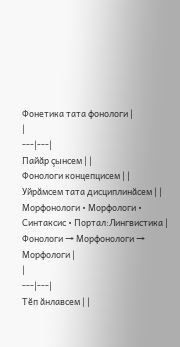Фонетика тата фонологи |
|
---|---|
Пайăр çынсем | |
Фонологи концепцисем | |
Уйрăмсем тата дисциплинăсем | |
Морфонологи • Морфологи • Синтаксис • Портал:Лингвистика |
Фонологи → Морфонологи → Морфологи |
|
---|---|
Тĕп ăнлавсем | |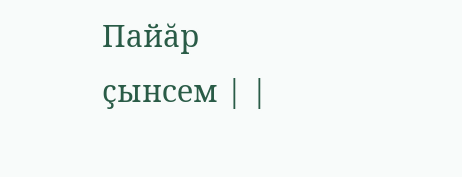Пайăр çынсем | |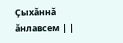Çыхăннă ăнлавсем | |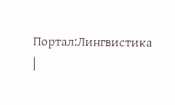Портал:Лингвистика |